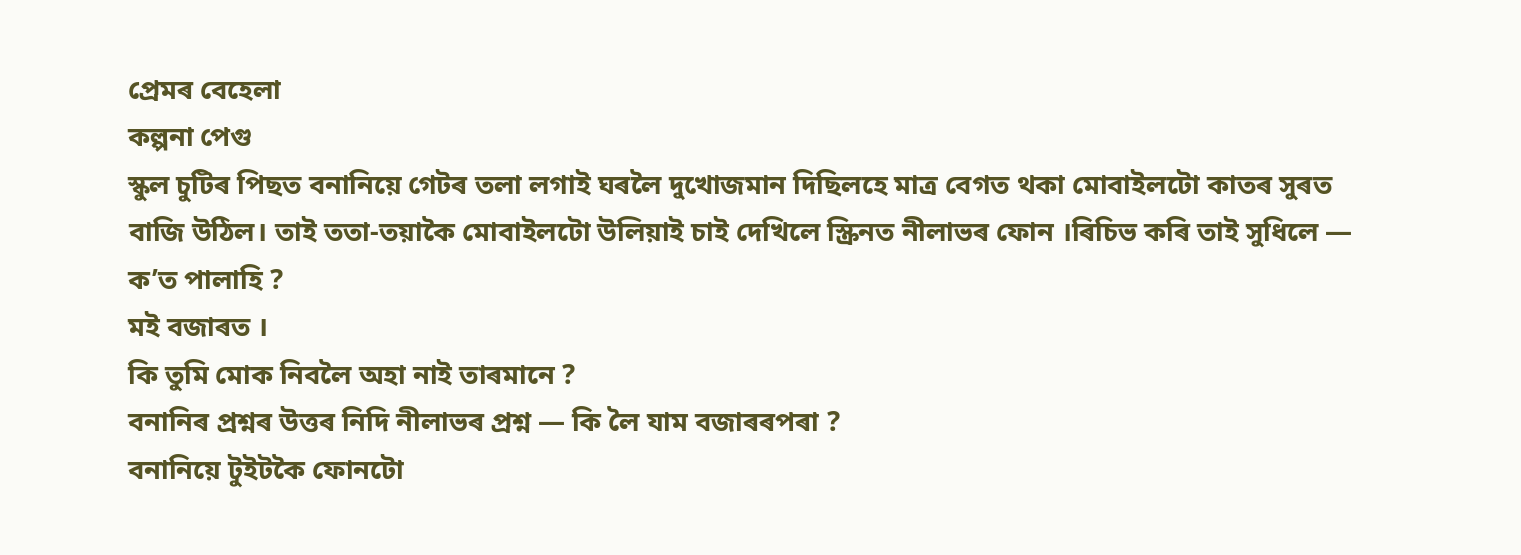প্ৰেমৰ বেহেলা
কল্পনা পেগু
স্কুল চুটিৰ পিছত বনানিয়ে গেটৰ তলা লগাই ঘৰলৈ দুখোজমান দিছিলহে মাত্ৰ বেগত থকা মোবাইলটো কাতৰ সুৰত বাজি উঠিল। তাই ততা-তয়াকৈ মোবাইলটো উলিয়াই চাই দেখিলে স্ক্ৰিনত নীলাভৰ ফোন ।ৰিচিভ কৰি তাই সুধিলে — ক’ত পালাহি ?
মই বজাৰত ।
কি তুমি মোক নিবলৈ অহা নাই তাৰমানে ?
বনানিৰ প্ৰশ্নৰ উত্তৰ নিদি নীলাভৰ প্ৰশ্ন — কি লৈ যাম বজাৰৰপৰা ?
বনানিয়ে টুইটকৈ ফোনটো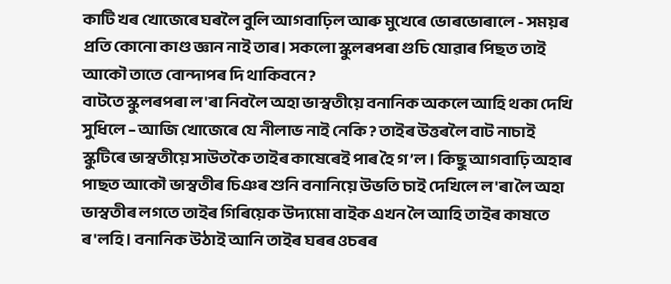কাটি খৰ খোজেৰে ঘৰলৈ বুলি আগবাঢ়িল আৰু মুখেৰে ভোৰভোৰালে - সময়ৰ প্ৰতি কোনো কাণ্ড জ্ঞান নাই তাৰ। সকলো স্কুলৰপৰা গুচি যোৱাৰ পিছত তাই আকৌ তাতে বোন্দাপৰ দি থাকিবনে ?
বাটতে স্কুলৰপৰা ল'ৰা নিবলৈ অহা ভাস্বতীয়ে বনানিক অকলে আহি থকা দেখি সুধিলে – আজি খোজেৰে যে নীলাভ নাই নেকি ? তাইৰ উত্তৰলৈ বাট নাচাই স্কুটিৰে ভাস্বতীয়ে সাউতকৈ তাইৰ কাষেৰেই পাৰ হৈ গ’ল । কিছু আগবাঢ়ি অহাৰ পাছত আকৌ ভাস্বতীৰ চিঞৰ শুনি বনানিয়ে উভতি চাই দেখিলে ল'ৰা লৈ অহা ভাস্বতীৰ লগতে তাইৰ গিৰিয়েক উদ্যমো বাইক এখন লৈ আহি তাইৰ কাষতে ৰ'লহি। বনানিক উঠাই আনি তাইৰ ঘৰৰ ওচৰৰ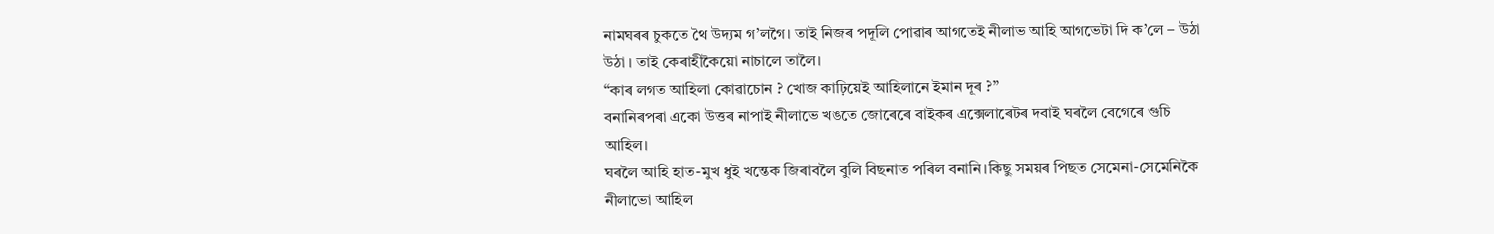নামঘৰৰ চুকতে থৈ উদ্যম গ’লগৈ। তাই নিজৰ পদূলি পোৱাৰ আগতেই নীলাভ আহি আগভেটা দি ক’লে – উঠা উঠা । তাই কেৰাহীকৈয়ো নাচালে তালৈ।
“কাৰ লগত আহিলা কোৱাচোন ? খোজ কাঢ়িয়েই আহিলানে ইমান দূৰ ?”
বনানিৰপৰা একো উত্তৰ নাপাই নীলাভে খঙতে জোৰেৰে বাইকৰ এক্সেলাৰেটৰ দবাই ঘৰলৈ বেগেৰে গুচি আহিল।
ঘৰলৈ আহি হাত-মুখ ধুই খন্তেক জিৰাবলৈ বুলি বিছনাত পৰিল বনানি।কিছু সময়ৰ পিছত সেমেনা-সেমেনিকৈ নীলাভো আহিল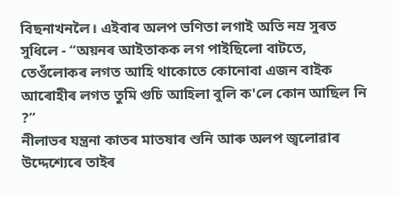বিছনাখনলৈ। এইবাৰ অলপ ভণিতা লগাই অতি নম্ৰ সুৰত সুধিলে - “অয়নৰ আইতাকক লগ পাইছিলো বাটতে, তেওঁলোকৰ লগত আহি থাকোতে কোনোবা এজন বাইক আৰোহীৰ লগত তুমি গুচি আহিলা বুলি ক'লে কোন আছিল নি ?”
নীলাভৰ যন্ত্ৰনা কাতৰ মাতষাৰ শুনি আৰু অলপ জ্বলোৱাৰ উদ্দেশ্যেৰে তাইৰ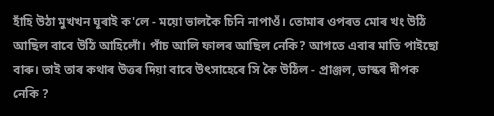হাঁহি উঠা মুখখন ঘূৰাই ক'লে - ময়ো ভালকৈ চিনি নাপাওঁ। তোমাৰ ওপৰত মোৰ খং উঠি আছিল বাবে উঠি আহিলোঁ। পাঁচ আলি ফালৰ আছিল নেকি? আগতে এবাৰ মাতি পাইছো বাৰু। তাই তাৰ কথাৰ উত্তৰ দিয়া বাবে উৎসাহেৰে সি কৈ উঠিল - প্ৰাঞ্জল, ভাস্কৰ দীপক নেকি ?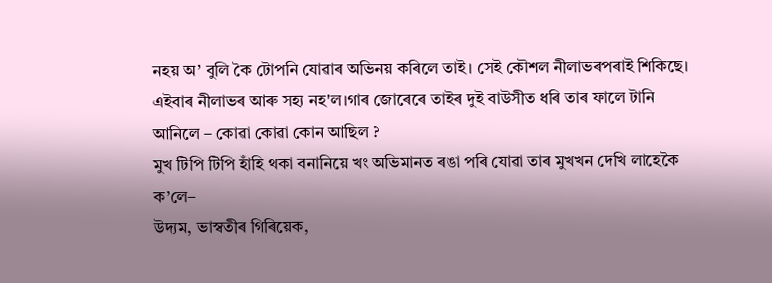নহয় অ’ বুলি কৈ টোপনি যোৱাৰ অভিনয় কৰিলে তাই। সেই কৌশল নীলাভৰপৰাই শিকিছে।
এইবাৰ নীলাভৰ আৰু সহ্য নহ'ল।গাৰ জোৰেৰে তাইৰ দুই বাউসীত ধৰি তাৰ ফালে টানি আনিলে – কোৱা কোৱা কোন আছিল ?
মুখ টিপি টিপি হাঁহি থকা বনানিয়ে খং অভিমানত ৰঙা পৰি যোৱা তাৰ মুখখন দেখি লাহেকৈ ক’লে–
উদ্যম, ভাস্বতীৰ গিৰিয়েক,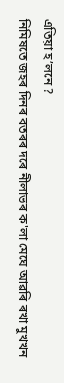এতিয়া হ’লনে ?
নিমিষতে জহৰ দিনৰ বতৰৰ দৰে নীলাভৰ ক'লা মেঘে আৱৰি ৰখা মুখখন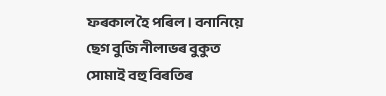ফৰকাল হৈ পৰিল। বনানিয়ে ছেগ বুজি নীলাভৰ বুকুত সোমাই বহু বিৰতিৰ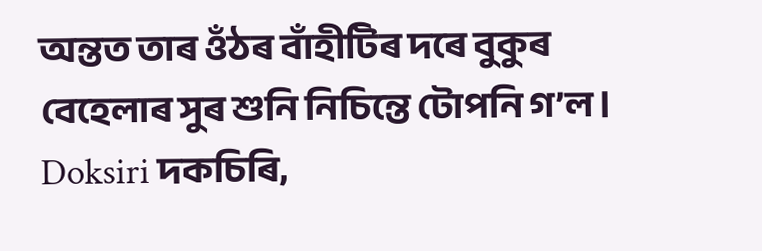অন্তত তাৰ ওঁঠৰ বাঁহীটিৰ দৰে বুকুৰ বেহেলাৰ সুৰ শুনি নিচিন্তে টোপনি গ’ল।
Doksiri দকচিৰি,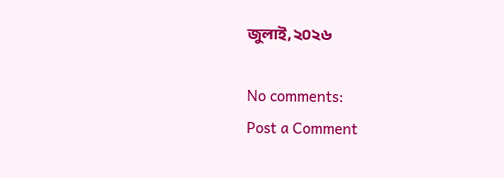জুলাই, ২০২৬

No comments:
Post a Comment